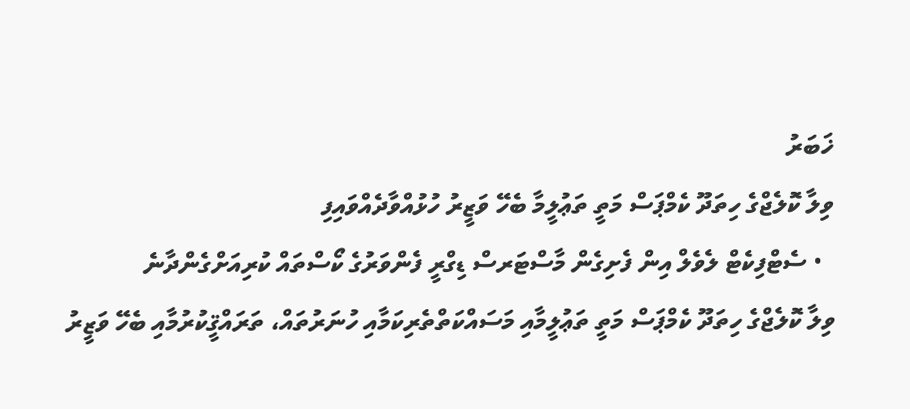ޚަބަރު
ވިލާ ކޮލެޖްގެ ހިތަދޫ ކެމްޕަސް މަތީ ތަޢުލީމާ ބެހޭ ވަޒީރު ހުޅުއްވާދެއްވައިފި
  • ސެޓްފިކެޓް ލެވެލް އިން ފެށިގެން މާސްޓަރސް ޑިގްރީ ފެންވަރުގެ ކޯސްތައް ކުރިއަށްގެންދާނެ
ވިލާ ކޮލެޖްގެ ހިތަދޫ ކެމްޕަސް މަތީ ތަޢުލީމާއި މަސައްކަތްތެރިކަމާއި ހުނަރުތައް، ތަރައްޤީކުރުމާއި ބެހޭ ވަޒީރު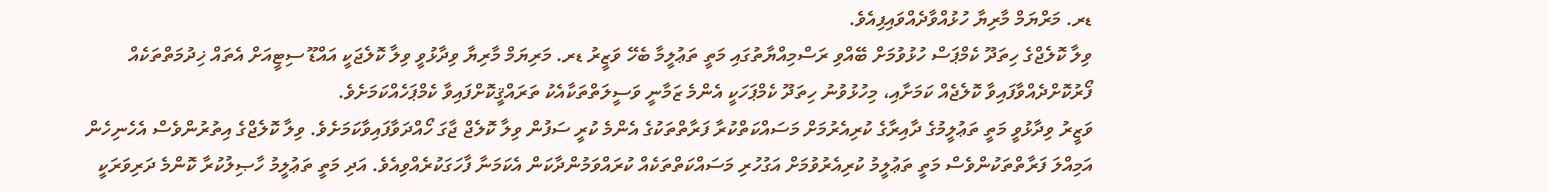ޑރ. މަރްޔަމް މާރިޔާ ހުޅުއްވާދެއްވައިފިއެވެ.
ވިލާ ކޮލެޖްގެ ހިތަދޫ ކެމްޕަސް ހުޅުވުމަށް ބޭއްވި ރަސްމިއްޔާތުގައި މަތީ ތަޢުލީމާ ބެހޭ ވަޒީރު ޑރ. މަރިޔަމް މާރިޔާ ވިދާޅުވީ ވިލާ ކޮލެޖަކީ އައްޑޫ ސިޓީއަށް އެތައް ޚިދުމަތްތަކެއް ފޯރުކޮށްދެއްވާފައިވާ ކޮލެޖެއް ކަމަށާއި، މިހުޅުވުނު ހިތަދޫ ކެމްޕަހަކީ އެންމެ ޒަމާނީ ވަސީލަތްތަކާއެކު ތަރައްޤީކޮށްފައިވާ ކެމްޕަހެއްކަމަށެވެ.
ވަޒީރު ވިދާޅުވީ މަތީ ތަޢުލީމުގެ ދާއިރާގެ ކުރިއެރުމަށް މަސައްކަތްކުރާ ފަރާތްތަކުގެ އެންމެ ކުރީ ސަފުން ވިލާ ކޮލެޖް ޖާގަ ހޯއްދަވާފައިވާކަމަށެވެ. ވިލާ ކޮލެޖްގެ އިތުރުންވެސް އެހެނިހެން އަމިއްލަ ފަރާތްތަކުންވެސް މަތީ ތަޢުލީމު ކުރިއެރުވުމަށް އަގުހުރި މަސައްކަތްތަކެއް ކުރައްވަމުންދާކަން އެކަމަނާ ފާހަގަކުރެއްވިއެވެ. އަދި މަތީ ތަޢުލީމު ހާޞިލުކުރާ ކޮންމެ ދަރިވަރަކީ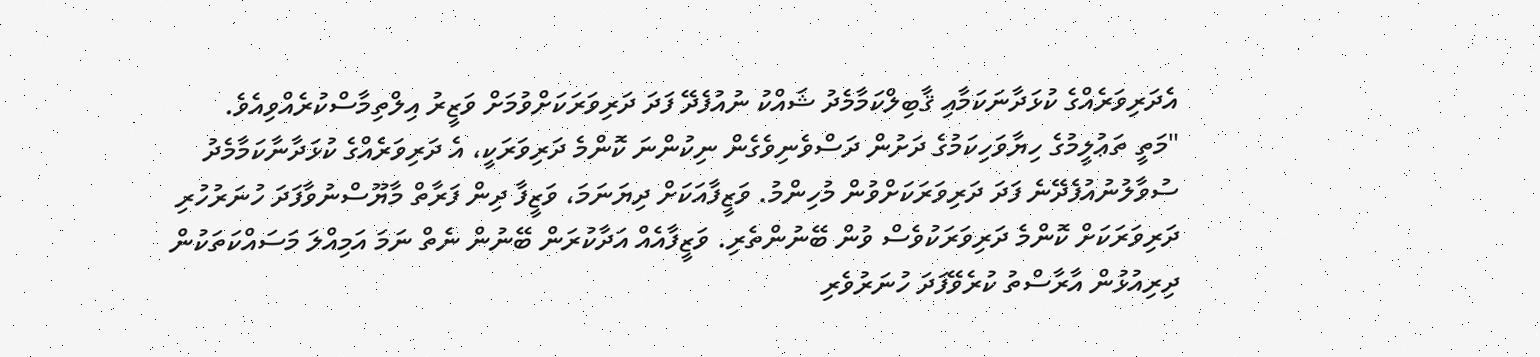އެދަރިވަރެއްގެ ކުޅަދާނަކަމާއި ޤާބިލްކަމާމެދު ޝައްކު ނުއުފެދޭ ފަދަ ދަރިވަރަކަށްވުމަށް ވަޒީރު އިލްތިމާސްކުރެއްވިއެވެ.
"މަތީ ތަޢުލީމުގެ ހިޔާވަހިކަމުގެ ދަށުން ދަސްވެނިވެގެން ނިކުންނަ ކޮންމެ ދަރިވަރަކީ، އެ ދަރިވަރެއްގެ ކުޅަދާނާކަމާމެދު ސުވާލުނުއުފެދޭނެ ފަދަ ދަރިވަރަކަށްވުން މުހިންމު. ވަޒީފާއަކަށް ދިޔަނަމަ، ވަޒީފާ ދިން ފަރާތް މާޔޫސްނުވާފަދަ ހުނަރުހުރި ދަރިވަރަކަށް ކޮންމެ ދަރިވަރަކުވެސް ވުން ބޭނުންތެރި. ވަޒީފާއެއް އަދާކުރަން ބޭނުން ނެތް ނަމަ އަމިއްލަ މަސައްކަތަކުން ދިރިއުޅުން އާރާސްތު ކުރެވޭފަދަ ހުނަރުވެރި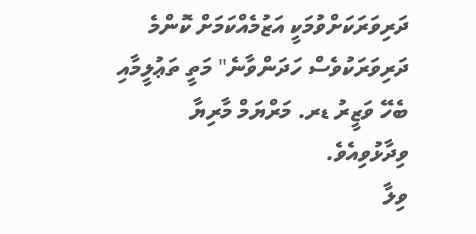ދަރިވަރަކަށްވުމަކީ އަޒުމެއްކަމަށް ކޮންމެ ދަރިވަރަކުވެސް ހަދަންވާނެ" މަތީ ތަޢުލީމާއި ބެހޭ ވަޒީރު ޑރ. މަރްޔަމް މާރިޔާ ވިދާޅުވިއެވެ.
ވިލާ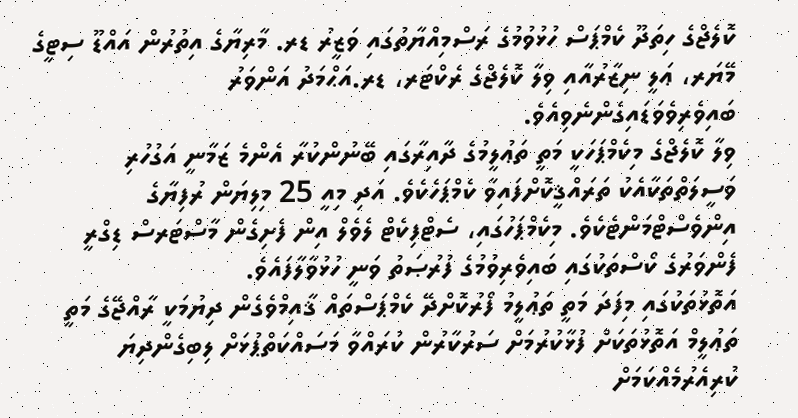ކޮލެޖްގެ ހިތަދޫ ކެމްޕަސް ހުޅުވުމުގެ ރަސްމިއްޔާތުގައި ވަޒީރު ޑރ. މާރިޔާގެ އިތުރުން އައްޑޫ ސިޓީގެ މޭޔަރ، ޢަލީ ނިޒާރުއާއި ވިލާ ކޮލެޖްގެ ރެކްޓަރ، ޑރ.އަޙްމަދު އަންވަރު ބައިވެރިވެވަޑައިގެންނެވިއެވެ.
ވިލާ ކޮލެޖްގެ މިކެމްޕަހަކީ މަތީ ތަޢުލީމުގެ ދާއިރާގައި ބޭނުންކުރާ އެންމެ ޒަމާނީ އަގުހުރި ވަސީލަތްތަކާއެކު ތަރައްޤީކޮށްފައިވާ ކެމްޕަހެކެވެ. އަދި މިއީ 25 މިލިޔަން ރުފިޔާގެ އިންވެސްޓްމަންޓެކެވެ. މިކެމްޕަހުގައި، ސެޓްފިކެޓް ލެވެލް އިން ފެށިގެން މާސްޓަރސް ޑިގްރީ ފެންވަރުގެ ކޯސްތަކުގައި ބައިވެރިވުމުގެ ފުރުޞަތު ވަނީ ހުޅުވާލާފައެވެ.
އަތޮޅުތަކުގައި މިފަދަ މަތީ ތަޢުލީމު ފޯރުކޮށްދޭ ކެމްޕަސްތައް ޤާއިމްވެގެން ދިޔުމަކީ ރާއްޖޭގެ މަތީ ތަޢުލީމް އަތޮޅުތަކަށް ފުޅާކުރުމަށް ސަރުކާރުން ކުރައްވާ މަސައްކަތްޕުޅަށް ލިބިގެންދިޔަ ކުރިއެރުމެއްކަމަށް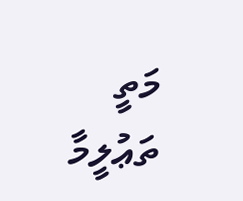މަތީ ތަޢުލީމާ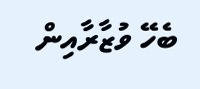ބެހޭ ވުޒާރާއިން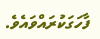ފާހަގަކުރައްވައެވެ.